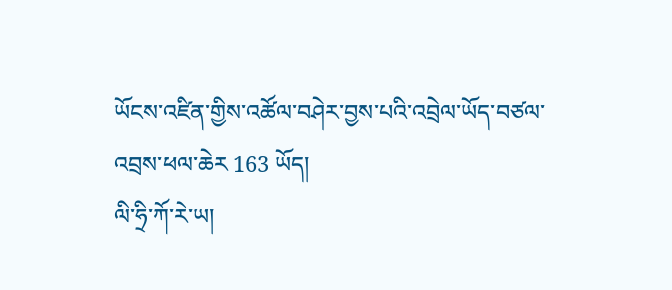ཡོངས་འཛིན་གྱིས་འཚོལ་བཤེར་བྱས་པའི་འབྲེལ་ཡོད་བཙལ་འབྲས་ཕལ་ཆེར 163 ཡོད།
ལི་ཧྲི་ཀོ་རེ་ཡ།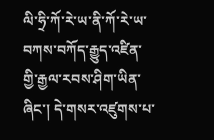ལི་ཧྲི་ཀོ་རེ་ཡ་ནི་ཀོ་རེ་ཡ་བཀས་བཀོད་རྒྱུད་འཛིན་གྱི་རྒྱལ་རབས་ཤིག་ཡིན་ཞིང་། དེ་གསར་འཛུགས་པ་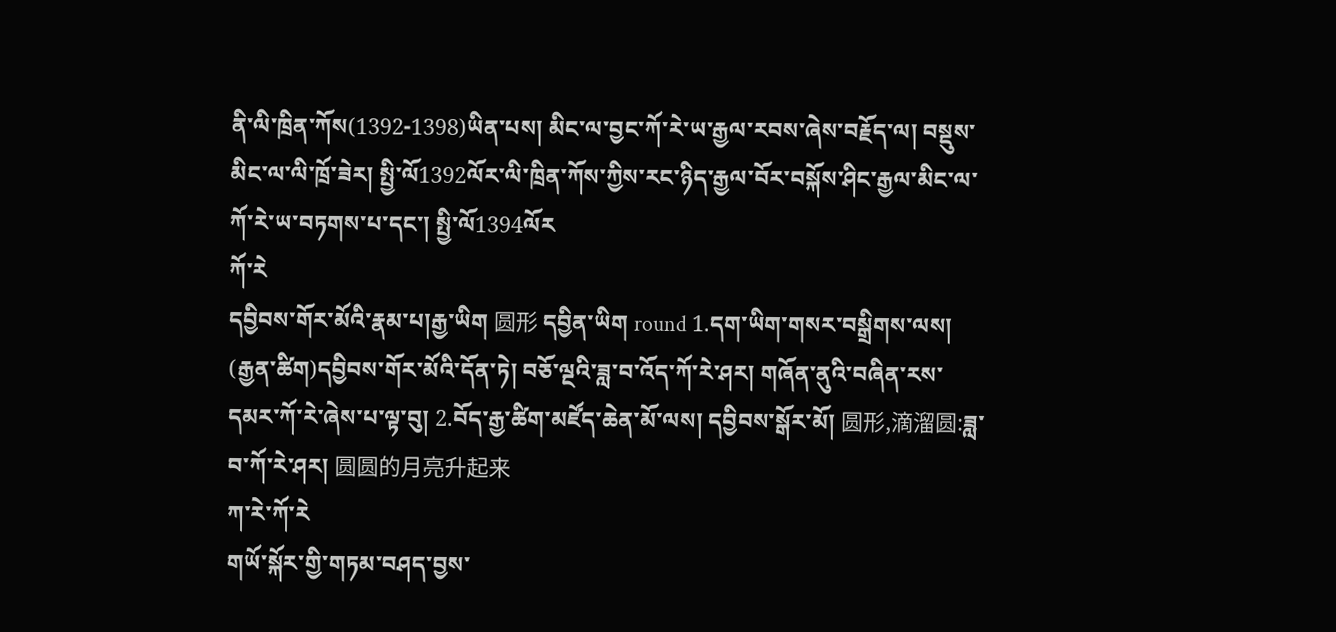ནི་ལི་ཁྲིན་ཀོས(1392-1398)ཡིན་པས། མིང་ལ་བྱང་ཀོ་རེ་ཡ་རྒྱལ་རབས་ཞེས་བརྗོད་ལ། བསྡུས་མིང་ལ་ལི་ཁྲོ་ཟེར། སྤྱི་ལོ1392ལོར་ལི་ཁྲིན་ཀོས་ཀྱིས་རང་ཉིད་རྒྱལ་བོར་བསྐོས་ཤིང་རྒྱལ་མིང་ལ་ཀོ་རེ་ཡ་བཏགས་པ་དང་། སྤྱི་ལོ1394ལོར
ཀོ་རེ
དབྱིབས་གོར་མོའི་རྣམ་པ།རྒྱ་ཡིག 圆形 དབྱིན་ཡིག round 1.དག་ཡིག་གསར་བསྒྲིགས་ལས། (རྒྱན་ཚིག)དབྱིབས་གོར་མོའི་དོན་ཏེ། བཅོ་ལྔའི་ཟླ་བ་འོད་ཀོ་རེ་ཤར། གཞོན་ནུའི་བཞིན་རས་དམར་ཀོ་རེ་ཞེས་པ་ལྟ་བུ། 2.བོད་རྒྱ་ཚིག་མཛོད་ཆེན་མོ་ལས། དབྱིབས་སྒོར་མོ། 圆形,滴溜圆:ཟླ་བ་ཀོ་རེ་ཤར། 圆圆的月亮升起来
ཀ་རེ་ཀོ་རེ
གཡོ་སྐོར་གྱི་གཏམ་བཤད་བྱས་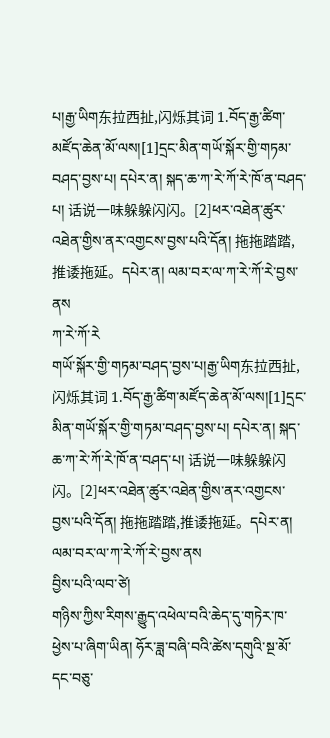པ།རྒྱ་ཡིག东拉西扯,闪烁其词 1.བོད་རྒྱ་ཚིག་མཛོད་ཆེན་མོ་ལས།[1]དྲང་མིན་གཡོ་སྐོར་གྱི་གཏམ་བཤད་བྱས་པ། དཔེར་ན། སྐད་ཆ་ཀ་རེ་ཀོ་རེ་ཁོ་ན་བཤད་པ། 话说一味躲躲闪闪。[2]ཕར་འཐེན་ཚུར་འཐེན་གྱིས་ནར་འགྱངས་བྱས་པའི་དོན། 拖拖踏踏,推诿拖延。དཔེར་ན། ལམ་བར་ལ་ཀ་རེ་ཀོ་རེ་བྱས་ནས
ཀ་རེ་ཀོ་རེ
གཡོ་སྐོར་གྱི་གཏམ་བཤད་བྱས་པ།རྒྱ་ཡིག东拉西扯,闪烁其词 1.བོད་རྒྱ་ཚིག་མཛོད་ཆེན་མོ་ལས།[1]དྲང་མིན་གཡོ་སྐོར་གྱི་གཏམ་བཤད་བྱས་པ། དཔེར་ན། སྐད་ཆ་ཀ་རེ་ཀོ་རེ་ཁོ་ན་བཤད་པ། 话说一味躲躲闪闪。[2]ཕར་འཐེན་ཚུར་འཐེན་གྱིས་ནར་འགྱངས་བྱས་པའི་དོན། 拖拖踏踏,推诿拖延。དཔེར་ན། ལམ་བར་ལ་ཀ་རེ་ཀོ་རེ་བྱས་ནས
བྱིས་པའི་ལབ་ཙེ།
གཉིས་ཀྱིས་རིགས་རྒྱུད་འཕེལ་བའི་ཆེད་དུ་གཏེར་ཁ་ཕྱེས་པ་ཞིག་ཡིན། ཧོར་ཟླ་བཞི་བའི་ཚེས་དགུའི་སྔ་མོ་དང་བཅུ་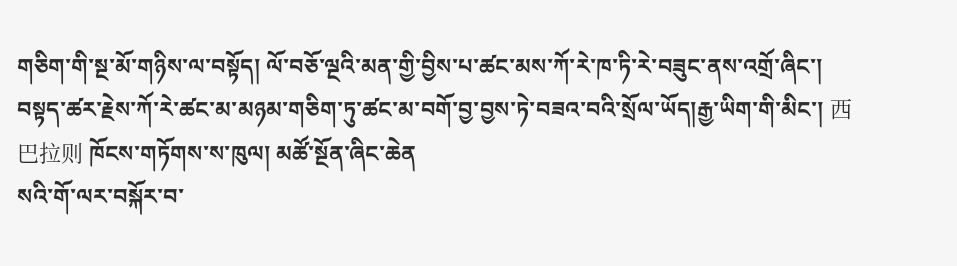གཅིག་གི་སྔ་མོ་གཉིས་ལ་བསྟོད། ལོ་བཅོ་ལྔའི་མན་གྱི་བྱིས་པ་ཚང་མས་ཀོ་རེ་ཁ་ཏི་རེ་བཟུང་ནས་འགྲོ་ཞིང་། བསྟད་ཚར་རྗེས་ཀོ་རེ་ཚང་མ་མཉམ་གཅིག་ཏུ་ཚང་མ་བགོ་བྱ་བྱས་ཏེ་བཟའ་བའི་སྲོལ་ཡོད།རྒྱ་ཡིག་གི་མིང་། 西巴拉则 ཁོངས་གཏོགས་ས་ཁུལ། མཚོ་སྔོན་ཞིང་ཆེན
སའི་གོ་ལར་བསྐོར་བ་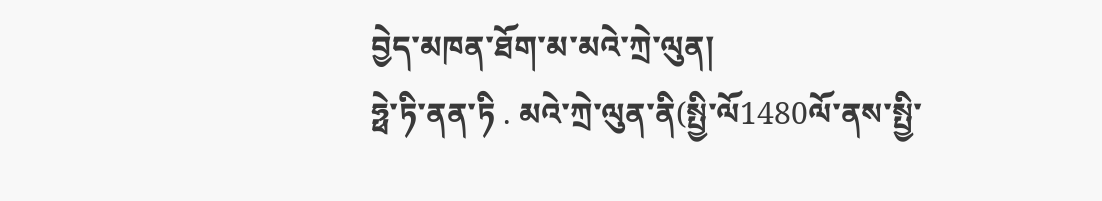བྱེད་མཁན་ཐོག་མ་མའེ་ཀྲེ་ལུན།
ཧྥེ་ཏི་ནན་ཏི . མའེ་ཀྲེ་ལུན་ནི(སྤྱི་ལོ1480ལོ་ནས་སྤྱི་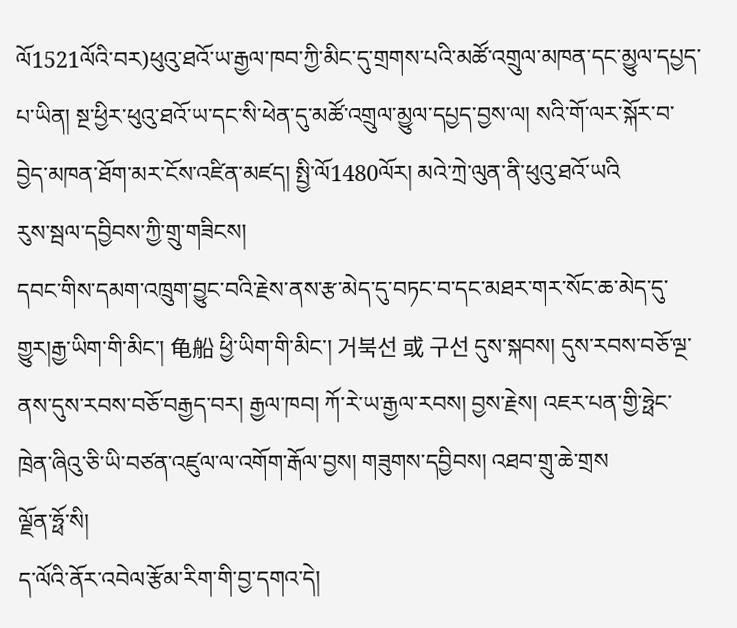ལོ1521ལོའི་བར)ཕུའུ་ཐའོ་ཡ་རྒྱལ་ཁབ་ཀྱི་མིང་དུ་གྲགས་པའི་མཚོ་འགྲུལ་མཁན་དང་མྱུལ་དཔྱད་པ་ཡིན། སྔ་ཕྱིར་ཕུའུ་ཐའོ་ཡ་དང་སི་ཕེན་དུ་མཚོ་འགྲུལ་མྱུལ་དཔྱད་བྱས་ལ། སའི་གོ་ལར་སྐོར་བ་བྱེད་མཁན་ཐོག་མར་ངོས་འཛིན་མཛད། སྤྱི་ལོ1480ལོར། མའེ་ཀྲེ་ལུན་ནི་ཕུའུ་ཐའོ་ཡའི
རུས་སྦལ་དབྱིབས་ཀྱི་གྲུ་གཟིངས།
དབང་གིས་དམག་འཁྲུག་བྱུང་བའི་རྗེས་ནས་རྩ་མེད་དུ་བཏང་བ་དང་མཐར་གར་སོང་ཆ་མེད་དུ་གྱུར།རྒྱ་ཡིག་གི་མིང་། 龟船 ཕྱི་ཡིག་གི་མིང་། 거북선 或 구선 དུས་སྐབས། དུས་རབས་བཅོ་ལྔ་ནས་དུས་རབས་བཅོ་བརྒྱད་བར། རྒྱལ་ཁབ། ཀོ་རེ་ཡ་རྒྱལ་རབས། བྱས་རྗེས། འཇར་པན་གྱི་ཧྥེང་ཁྲེན་ཞིའུ་ཅི་ཡི་བཙན་འཛུལ་ལ་འགོག་རྒོལ་བྱས། གཟུགས་དབྱིབས། འཐབ་གྲུ་ཆེ་གྲས
ལྗོན་ཧྥོ་སི།
ད་ལོའི་ནོར་འབེལ་རྩོམ་རིག་གི་བྱ་དགའ་དེ།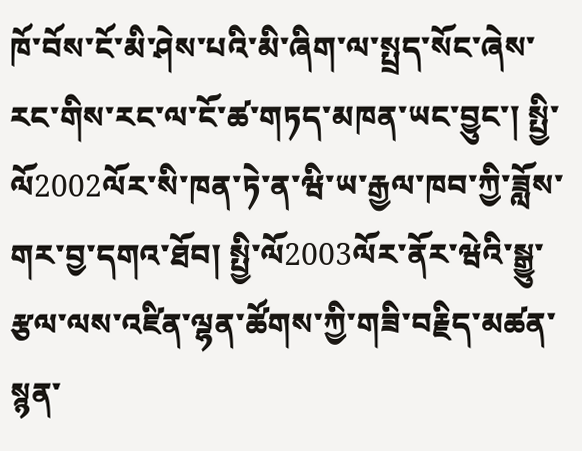ཁོ་བོས་ངོ་མི་ཤེས་པའི་མི་ཞིག་ལ་སྤྲད་སོང་ཞེས་རང་གིས་རང་ལ་ངོ་ཚ་གཏད་མཁན་ཡང་བྱུང་། སྤྱི་ལོ2002ལོར་སི་ཁན་ཏེ་ན་ཝི་ཡ་རྒྱལ་ཁབ་ཀྱི་ཟློས་གར་བྱ་དགའ་ཐོབ། སྤྱི་ལོ2003ལོར་ནོར་ཝེའི་སྒྱུ་རྩལ་ལས་འཛིན་ལྷན་ཚོགས་ཀྱི་གཟི་བརྗིད་མཚན་སྙན་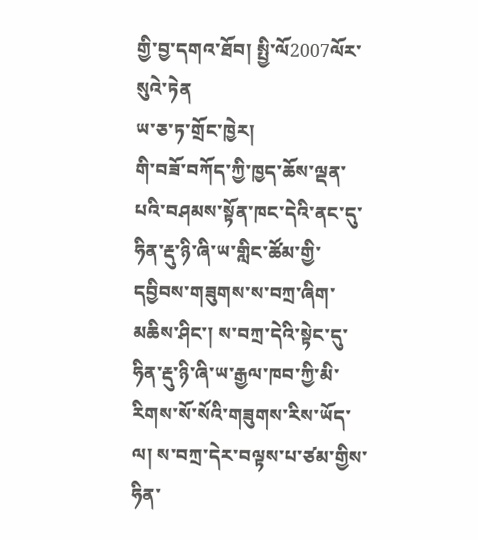གྱི་བྱ་དགའ་ཐོབ། སྤྱི་ལོ2007ལོར་སུའེ་ཏེན
ཡ་ཅ་ཏ་གྲོང་ཁྱེར།
གི་བཟོ་བཀོད་ཀྱི་ཁྱད་ཆོས་ལྡན་པའི་བཤམས་སྟོན་ཁང་དེའི་ནང་དུ་ཧིན་རྡུ་ཉི་ཞི་ཡ་གླིང་ཚོམ་གྱི་དབྱིབས་གཟུགས་ས་བཀྲ་ཞིག་མཆིས་ཤིང་། ས་བཀྲ་དེའི་སྟེང་དུ་ཧིན་རྡུ་ཉི་ཞི་ཡ་རྒྱལ་ཁབ་ཀྱི་མི་རིགས་སོ་སོའི་གཟུགས་རིས་ཡོད་ལ། ས་བཀྲ་དེར་བལྟས་པ་ཙམ་གྱིས་ཧིན་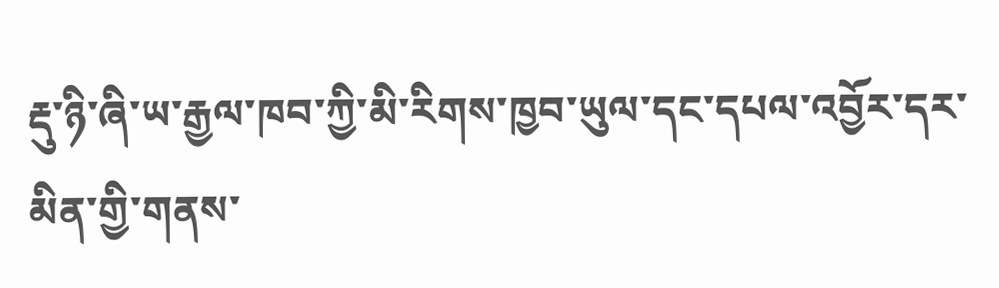རྡུ་ཉི་ཞི་ཡ་རྒྱལ་ཁབ་ཀྱི་མི་རིགས་ཁྱབ་ཡུལ་དང་དཔལ་འབྱོར་དར་མིན་གྱི་གནས་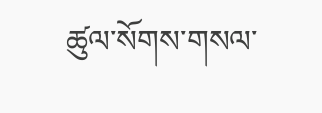ཚུལ་སོགས་གསལ་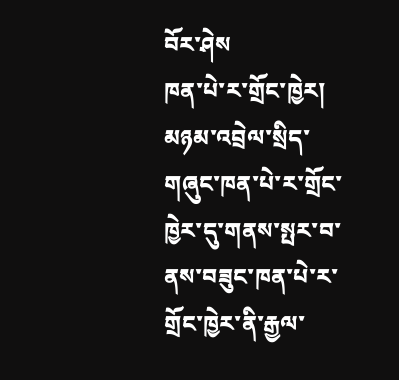བོར་ཤེས
ཁན་པེ་ར་གྲོང་ཁྱེར།
མཉམ་འབྲེལ་སྲིད་གཞུང་ཁན་པེ་ར་གྲོང་ཁྱེར་དུ་གནས་སྤར་བ་ནས་བཟུང་ཁན་པེ་ར་གྲོང་ཁྱེར་ནི་རྒྱལ་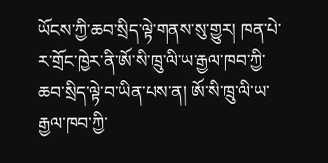ཡོངས་ཀྱི་ཆབ་སྲིད་ལྟེ་གནས་སུ་གྱུར། ཁན་པེ་ར་གྲོང་ཁྱེར་ནི་ཨོ་སི་ཁྲུ་ལི་ཡ་རྒྱལ་ཁབ་ཀྱི་ཆབ་སྲིད་ལྟེ་བ་ཡིན་པས་ན། ཨོ་སི་ཁྲུ་ལི་ཡ་རྒྱལ་ཁབ་ཀྱི་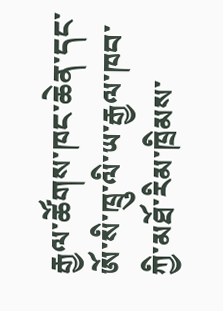རྒྱལ་ཚོགས་ཁང་ཆེན་དང་ཨོ་སི་ཁྲུ་ལི་ཡ་རྒྱལ་ཁབ་ཀྱི་མཐོ་རིམ་ཁྲིམས་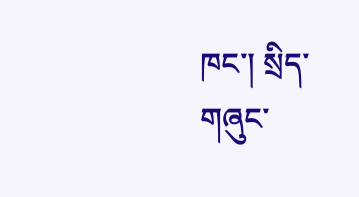ཁང་། སྲིད་གཞུང་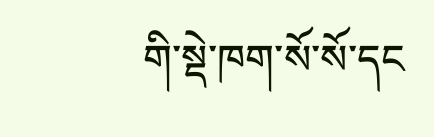གི་སྡེ་ཁག་སོ་སོ་དང